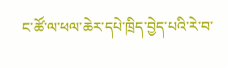ང་ཚོ་ལ་ཕལ་ཆེར་དཔེ་ཁྲིད་བྱེད་པའི་རེ་བ་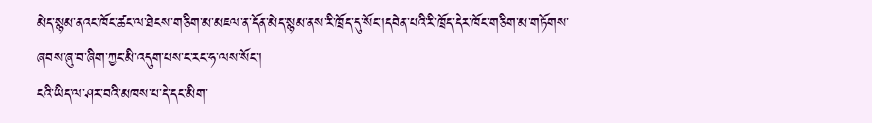མེད་སྙམ་ནའང་ཁོང་ཚང་ལ་ཐེངས་གཅིག་མ་མཇལ་ན་དོན་མེད་སྙམ་ནས་རི་ཁྲོད་དུ་སོང་།དབེན་པའི་རི་ཁྲོད་དེར་ཁོང་གཅིག་མ་གཏོགས་ཞབས་ཞུ་བ་ཞིག་ཀྱང་མི་འདུག་པས་ང་རང་ཧ་ལས་སོང་།
ངའི་ཡིད་ལ་ཤར་བའི་མཁས་པ་དེ་དང་མིག་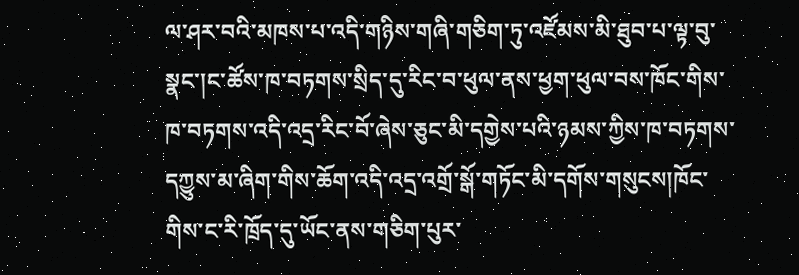ལ་ཤར་བའི་མཁས་པ་འདི་གཉིས་གཞི་གཅིག་ཏུ་འཛོམས་མི་ཐུབ་པ་ལྟ་བུ་སྣང་།ང་ཚོས་ཁ་བཏགས་སྲིད་དུ་རིང་བ་ཕུལ་ནས་ཕྱག་ཕུལ་བས་ཁོང་གིས་ཁ་བཏགས་འདི་འདྲ་རིང་བོ་ཞེས་ཅུང་མི་དགྱེས་པའི་ཉམས་ཀྱིས་ཁ་བཏགས་དཀྱུས་མ་ཞིག་གིས་ཆོག་འདི་འདྲ་འགྲོ་སྒོ་གཏོང་མི་དགོས་གསུངས།ཁོང་གིས་ང་རི་ཁྲོད་དུ་ཡོང་ནས་གཅིག་པུར་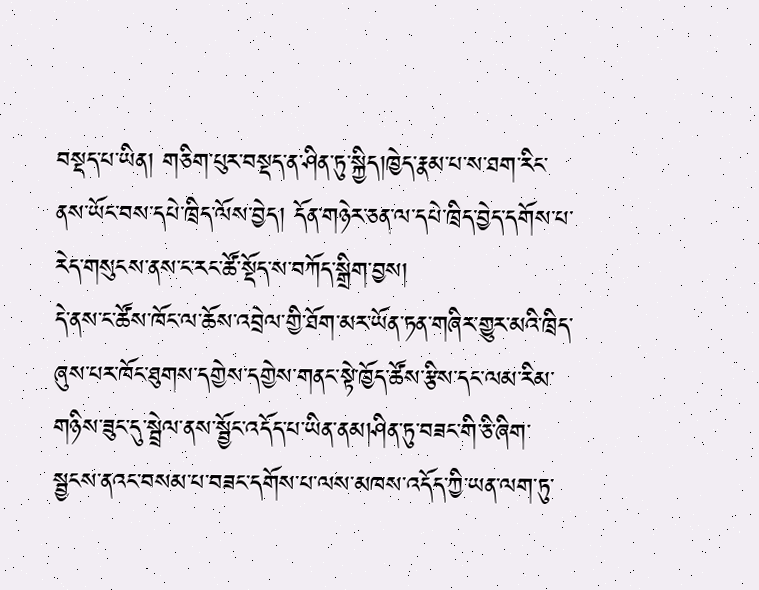བསྡད་པ་ཡིན། གཅིག་པུར་བསྡད་ན་ཤིན་ཏུ་སྐྱིད།ཁྱེད་རྣམ་པ་ས་ཐག་རིང་ནས་ཡོང་བས་དཔེ་ཁྲིད་ལོས་བྱེད། དོན་གཉེར་ཅན་ལ་དཔེ་ཁྲིད་བྱེད་དགོས་པ་རེད་གསུངས་ནས་ང་རང་ཚོ་སྡོད་ས་བཀོད་སྒྲིག་བྱས།
དེ་ནས་ང་ཚོས་ཁོང་ལ་ཆོས་འབྲེལ་གྱི་ཐོག་མར་ཡོན་ཏན་གཞིར་གྱུར་མའི་ཁྲིད་ཞུས་པར་ཁོང་ཐུགས་དགྱེས་དགྱེས་གནང་སྟེ་ཁྱོད་ཚོས་རྩིས་དང་ལམ་རིམ་གཉིས་ཟུང་དུ་སྦྲེལ་ནས་སྦྱོང་འདོད་པ་ཡིན་ནམ།ཤིན་ཏུ་བཟང་གི་ཅི་ཞིག་སྦྱངས་ནའང་བསམ་པ་བཟང་དགོས་པ་ལས་མཁས་འདོད་ཀྱི་ཡན་ལག་ཏུ་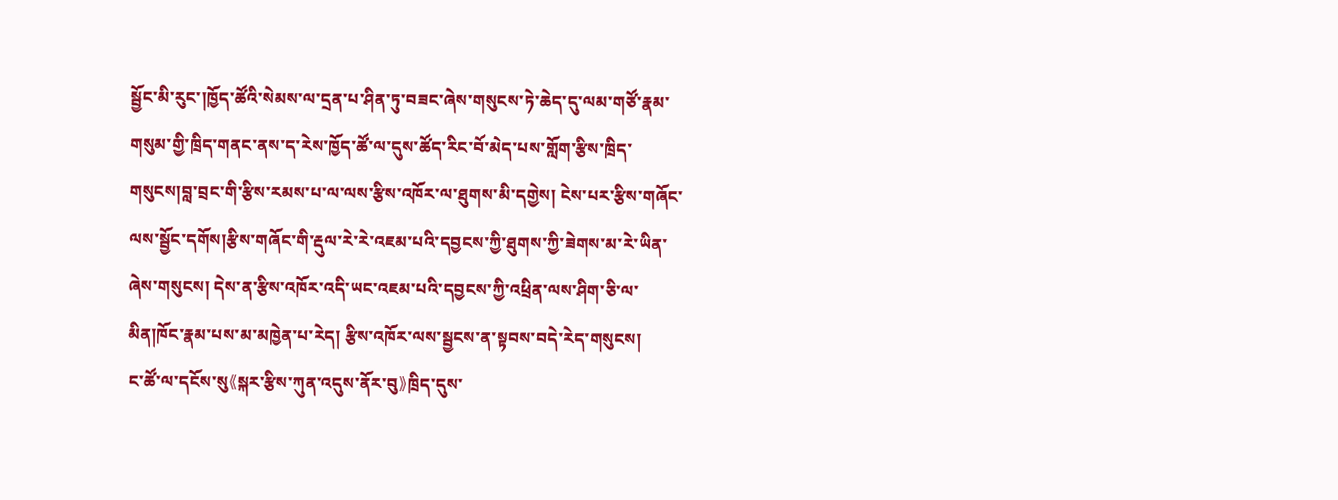སྦྱོང་མི་རུང་།ཁྱོད་ཚོའི་སེམས་ལ་དྲན་པ་ཤིན་ཏུ་བཟང་ཞེས་གསུངས་ཏེ་ཆེད་དུ་ལམ་གཙོ་རྣམ་གསུམ་གྱི་ཁྲིད་གནང་ནས་ད་རེས་ཁྱོད་ཚོ་ལ་དུས་ཚོད་རིང་བོ་མེད་པས་གློག་རྩིས་ཁྲིད་གསུངས།བླ་བྲང་གི་རྩིས་རམས་པ་ལ་ལས་རྩིས་འཁོར་ལ་ཐུགས་མི་དགྱེས། ངེས་པར་རྩིས་གཞོང་ལས་སྦྱོང་དགོས།རྩིས་གཞོང་གི་རྡུལ་རེ་རེ་འཇམ་པའི་དབྱངས་ཀྱི་ཐུགས་ཀྱི་ཟེགས་མ་རེ་ཡིན་ཞེས་གསུངས། དེས་ན་རྩིས་འཁོར་འདི་ཡང་འཇམ་པའི་དབྱངས་ཀྱི་འཕྲིན་ལས་ཤིག་ཅི་ལ་མིན།ཁོང་རྣམ་པས་མ་མཁྱེན་པ་རེད། རྩིས་འཁོར་ལས་སྦྱངས་ན་སྟབས་བདེ་རེད་གསུངས།
ང་ཚོ་ལ་དངོས་སུ《སྐར་རྩིས་ཀུན་འདུས་ནོར་བུ》ཁྲིད་དུས་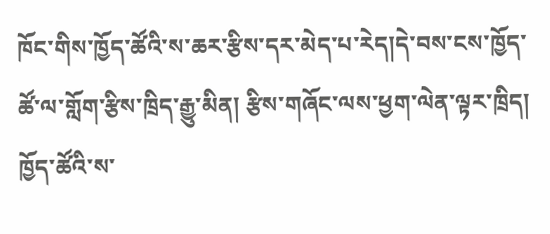ཁོང་གིས་ཁྱོད་ཚོའི་ས་ཆར་རྩིས་དར་མེད་པ་རེད།དེ་བས་ངས་ཁྱོད་ཚོ་ལ་གློག་རྩིས་ཁྲིད་རྒྱུ་མིན། རྩིས་གཞོང་ལས་ཕྱག་ལེན་ལྟར་ཁྲིད། ཁྱོད་ཚོའི་ས་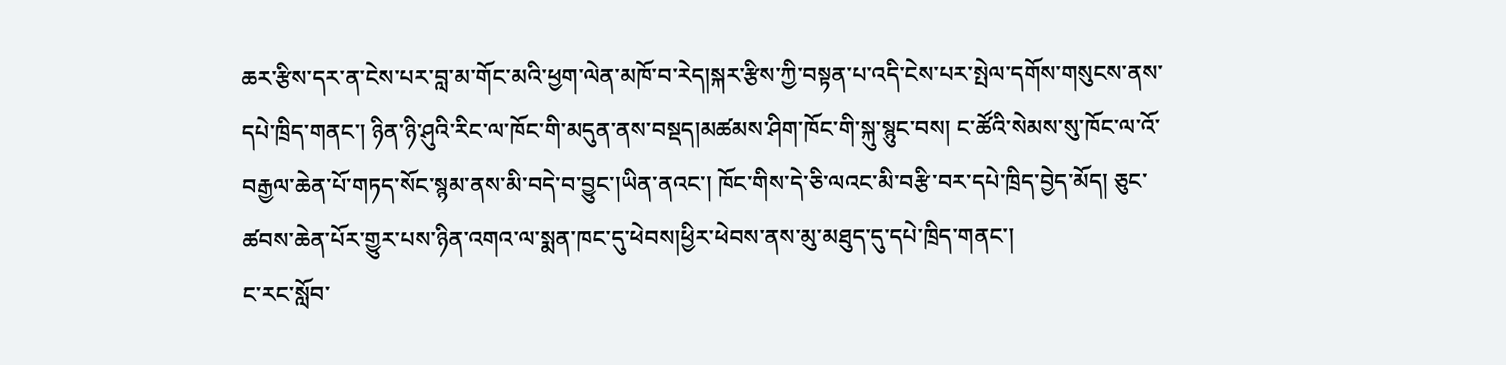ཆར་རྩིས་དར་ན་ངེས་པར་བླ་མ་གོང་མའི་ཕྱག་ལེན་མཁོ་བ་རེད།སྐར་རྩིས་ཀྱི་བསྟན་པ་འདི་ངེས་པར་སྤེལ་དགོས་གསུངས་ནས་དཔེ་ཁྲིད་གནང་། ཉིན་ཉི་ཤུའི་རིང་ལ་ཁོང་གི་མདུན་ནས་བསྡད།མཚམས་ཤིག་ཁོང་གི་སྐུ་སྙུང་བས། ང་ཚོའི་སེམས་སུ་ཁོང་ལ་འོ་བརྒྱལ་ཆེན་པོ་གཏད་སོང་སྙམ་ནས་མི་བདེ་བ་བྱུང་།ཡིན་ནའང་། ཁོང་གིས་དེ་ཅི་ལའང་མི་བརྩི་བར་དཔེ་ཁྲིད་བྱེད་མོད། ཅུང་ཚབས་ཆེན་པོར་གྱུར་པས་ཉིན་འགའ་ལ་སྨན་ཁང་དུ་ཕེབས།ཕྱིར་ཕེབས་ནས་མུ་མཐུད་དུ་དཔེ་ཁྲིད་གནང་།
ང་རང་སློབ་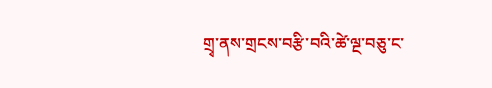གྲྭ་ནས་གྲངས་བརྩི་བའི་ཚེ་ལྔ་བཅུ་ང་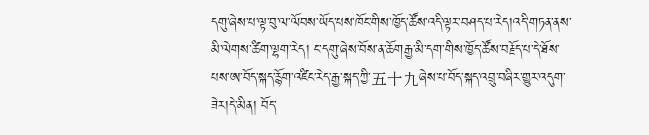དགུ་ཞེས་པ་ལྟ་བུ་ལ་ལོབས་ཡོད་པས་ཁོང་གིས་ཁྱོད་ཚོས་འདི་ལྟར་བཤད་པ་རེད།འདི་གཏན་ནས་མི་ལེགས་ཚིག་ལྷག་རེད། ང་དགུ་ཞེས་བོས་ན་ཆོགརྒྱ་མི་དག་གིས་ཁྱོད་ཚོས་བརྗོད་པ་དེ་ཐོས་པས་ཨ་བོད་སྐད་རྙོག་འཛིང་རེད་རྒྱ་སྐད་ཀྱི་五十九ཞེས་པ་བོད་སྐད་འབྲུ་བཞིར་གྱུར་འདུག་ཟེར།དེ་མིན། བོད་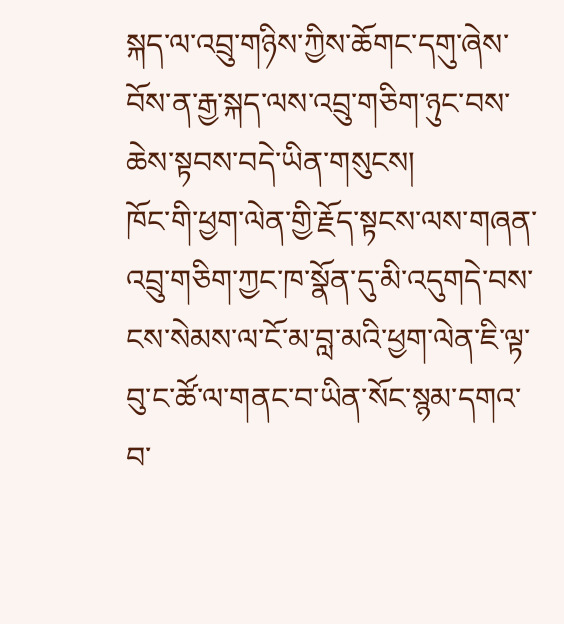སྐད་ལ་འབྲུ་གཉིས་ཀྱིས་ཆོགང་དགུ་ཞེས་བོས་ན་རྒྱ་སྐད་ལས་འབྲུ་གཅིག་ཉུང་བས་ཆེས་སྟབས་བདེ་ཡིན་གསུངས།
ཁོང་གི་ཕྱག་ལེན་གྱི་རྗོད་སྟངས་ལས་གཞན་འབྲུ་གཅིག་ཀྱང་ཁ་སྣོན་དུ་མི་འདུགདེ་བས་ངས་སེམས་ལ་ངོ་མ་བླ་མའི་ཕྱག་ལེན་ཇི་ལྟ་བུ་ང་ཚོ་ལ་གནང་བ་ཡིན་སོང་སྙམ་དགའ་བ་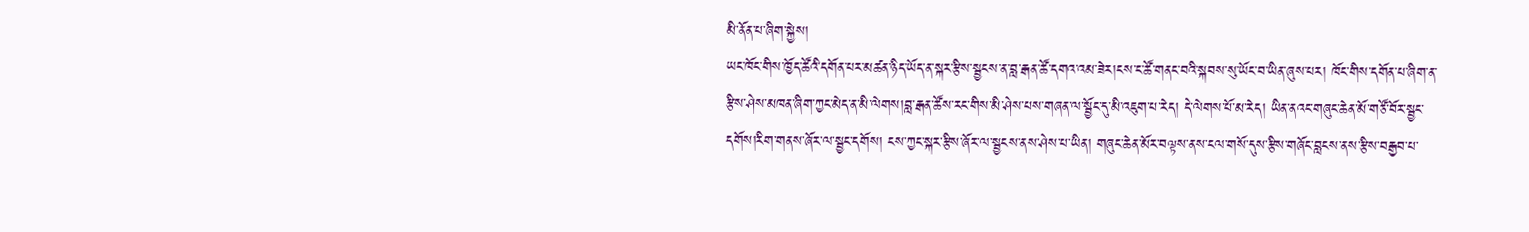མི་ནོན་པ་ཞིག་སྐྱེས།
ཡང་ཁོང་གིས་ཁྱོད་ཚོའི་དགོན་པར་མཚན་ཉིད་ཡོད་ན་སྐར་རྩིས་སྦྱངས་ན་བླ་རྒན་ཚོ་དགའ་འམ་ཟེར།ངས་ང་ཚོ་གནང་བའི་སྐབས་སུ་ཡོང་བ་ཡིན་ཞུས་པར། ཁོང་གིས་དགོན་པ་ཞིག་ན་རྩིས་ཤེས་མཁན་ཞིག་ཀྱང་མེད་ན་མི་ལེགས།བླ་རྒན་ཚོས་རང་གིས་མི་ཤེས་པས་གཞན་ལ་སྦྱོང་དུ་མི་འཇུག་པ་རེད། དེ་ལེགས་པོ་མ་རེད། ཡིན་ནའང་གཞུང་ཆེན་མོ་གཙོ་བོར་སྦྱང་དགོས།རིག་གནས་ཞོར་ལ་སྦྱང་དགོས། ངས་ཀྱང་སྐར་རྩིས་ཞོར་ལ་སྦྱངས་ནས་ཤེས་པ་ཡིན། གཞུང་ཆེན་མོར་བལྟས་ནས་ངལ་གསོ་དུས་རྩིས་གཞོང་བླངས་ནས་རྩིས་བརྒྱབ་པ་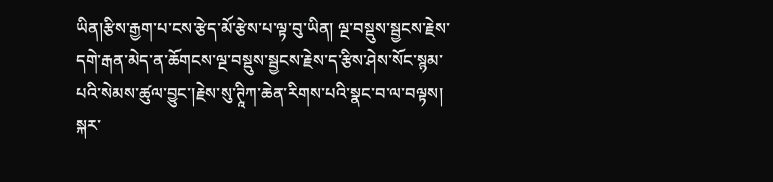ཡིན།རྩིས་རྒྱག་པ་ངས་རྩེད་མོ་རྩེས་པ་ལྟ་བུ་ཡིན། ལྔ་བསྡུས་སྦྱངས་རྗེས་དགེ་རྒན་མེད་ན་ཆོགངས་ལྔ་བསྡུས་སྦྱངས་རྗེས་ད་རྩིས་ཤེས་སོང་སྙམ་པའི་སེམས་ཚུལ་བྱུང་།རྗེས་སུ་ཊཱིཀ་ཆེན་རིགས་པའི་སྣང་བ་ལ་བལྟས། སྐར་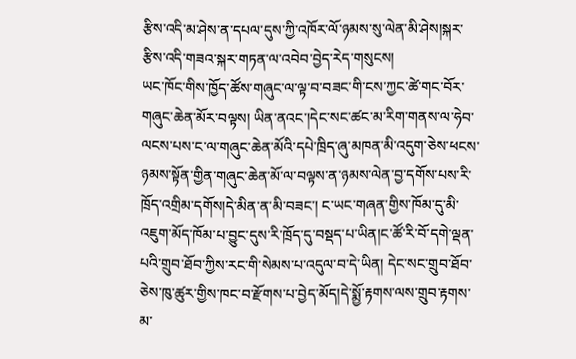རྩིས་འདི་མ་ཤེས་ན་དཔལ་དུས་ཀྱི་འཁོར་ལོ་ཉམས་སུ་ལེན་མི་ཤེས།སྐར་རྩིས་འདི་གཟའ་སྐར་གཏན་ལ་འབེབ་བྱེད་རེད་གསུངས།
ཡང་ཁོང་གིས་ཁྱོད་ཚོས་གཞུང་ལ་ལྟ་བ་བཟང་གི་ངས་ཀྱང་ཚེ་གང་བོར་གཞུང་ཆེན་མོར་བལྟས། ཡིན་ནའང་།དེང་སང་ཚང་མ་རིག་གནས་ལ་ཧེབ་ལངས་པས་ང་ལ་གཞུང་ཆེན་མོའི་དཔེ་ཁྲིད་ཞུ་མཁན་མི་འདུག་ཅེས་ཕངས་ཉམས་སྟོན་གྱིན་གཞུང་ཆེན་མོ་ལ་བལྟས་ན་ཉམས་ལེན་བྱ་དགོས་པས་རི་ཁྲོད་འགྲིམ་དགོས།དེ་མིན་ན་མི་བཟང་། ང་ཡང་གཞན་གྱིས་ཁོམ་དུ་མི་འཇུག་མོད་ཁོམ་པ་བྱུང་དུས་རི་ཁྲོད་དུ་བསྡད་པ་ཡིན།ང་ཚོ་རི་བོ་དགེ་ལྡན་པའི་གྲུབ་ཐོབ་ཀྱིས་རང་གི་སེམས་པ་འདུལ་བ་དེ་ཡིན། དེང་སང་གྲུབ་ཐོབ་ཅེས་ཁུ་ཚུར་གྱིས་ཁང་བ་རྫོགས་པ་བྱེད་མོད།དེ་སྨྱོ་རྟགས་ལས་གྲུབ་རྟགས་མ་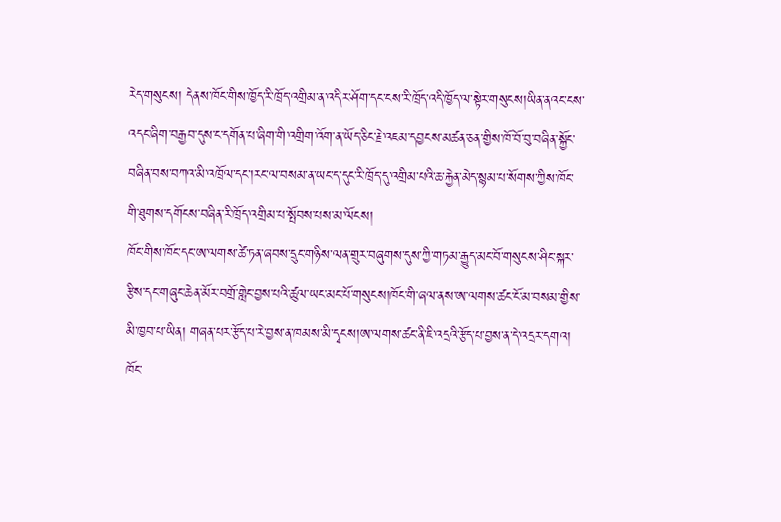རེད་གསུངས། དེནས་ཁོང་གིས་ཁྱོད་རི་ཁྲོད་འགྲིམ་ན་འདིར་ཤོག་དང་ངས་རི་ཁྲོད་འདི་ཁྱོད་ལ་སྟེར་གསུངས།ཡིན་ནའང་ངས་འདང་ཞིག་བརྒྱབ་དུས་ང་དགོན་པ་ཞིག་གི་འགྲིག་འོག་ན་ཡོད་ཅིང་རྗེ་འཇམ་དབྱངས་མཚན་ཅན་གྱིས་ཁོ་བོ་བུ་བཞིན་སྐྱོང་བཞིན་བས་བཀའ་མི་འཁྲོལ་དང་།རང་ལ་བསམ་ན་ཡང་ད་དུང་རི་ཁྲོད་དུ་འགྲིམ་པའི་ཆ་རྐྱེན་མེད་སྙམ་པ་སོགས་ཀྱིས་ཁོང་གི་ཐུགས་དགོངས་བཞིན་རི་ཁྲོད་འགྲིམ་པ་སྤོབས་པས་མ་ལོངས།
ཁོང་གིས་ཁོང་དང་ཨ་ལགས་ཚེ་ཏན་ཞབས་དྲུང་གཉིས་ལན་གྲུར་བཞུགས་དུས་ཀྱི་གཏམ་རྒྱུད་མང་བོ་གསུངས་ཤིང་སྐར་རྩིས་དང་གཞུང་ཆེན་མོར་བགྲོ་གླེང་བྱས་པའི་ཚུལ་ཡང་མང་པོ་གསུངས།ཁོང་གི་ཞལ་ནས་ཨ་ལགས་ཚང་ངོ་མ་བསམ་གྱིས་མི་ཁྱབ་པ་ཡིན། གཞན་པར་རྩོད་པ་རེ་བྱས་ན་ཁམས་མི་དྭངས།ཨ་ལགས་ཚང་ནི་ཇི་འདྲའི་རྩོད་པ་བྱས་ན་དེ་འདྲར་དགའ། ཁོང་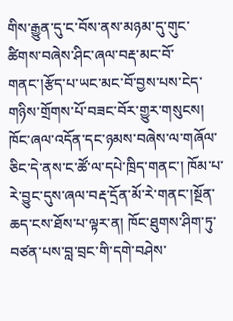གིས་རྒྱུན་དུ་ང་བོས་ནས་མཉམ་དུ་གུང་ཚིགས་བཞེས་ཤིང་ཞལ་བརྡ་མང་བོ་གནང་།རྩོད་པ་ཡང་མང་བོ་བྱས་པས་ངེད་གཉིས་གྲོགས་པོ་བཟང་བོར་གྱུར་གསུངས།
ཁོང་ཞལ་འདོན་དང་ཉམས་བཞེས་ལ་གཞོལ་ཅིང་དེ་ནས་ང་ཚོ་ལ་དཔེ་ཁྲིད་གནང་། ཁོམ་པ་རེ་བྱུང་དུས་ཞལ་བརྡ་དྲོན་མོ་རེ་གནང་།སྔོན་ཆད་ངས་ཐོས་པ་ལྟར་ན། ཁོང་ཐུགས་ཤིག་ཏུ་བཙན་པས་བླ་བྲང་གི་དགེ་བཤེས་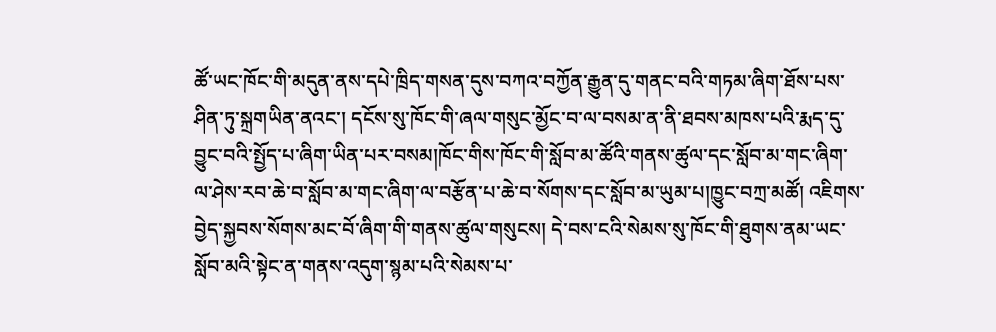ཚོ་ཡང་ཁོང་གི་མདུན་ནས་དཔེ་ཁྲིད་གསན་དུས་བཀའ་བཀྱོན་རྒྱུན་དུ་གནང་བའི་གཏམ་ཞིག་ཐོས་པས་ཤིན་ཏུ་སྐྲགཡིན་ནའང་། དངོས་སུ་ཁོང་གི་ཞལ་གསུང་མྱོང་བ་ལ་བསམ་ན་ནི་ཐབས་མཁས་པའི་རྨད་དུ་བྱུང་བའི་སྤྱོད་པ་ཞིག་ཡིན་པར་བསམ།ཁོང་གིས་ཁོང་གི་སློབ་མ་ཚོའི་གནས་ཚུལ་དང་སློབ་མ་གང་ཞིག་ལ་ཤེས་རབ་ཆེ་བ་སློབ་མ་གང་ཞིག་ལ་བརྩོན་པ་ཆེ་བ་སོགས་དང་སློབ་མ་ཡུམ་པ།ཁྱུང་བཀྲ་མཚོ། འཇིགས་བྱེད་སྐྱབས་སོགས་མང་བོ་ཞིག་གི་གནས་ཚུལ་གསུངས། དེ་བས་ངའི་སེམས་སུ་ཁོང་གི་ཐུགས་ནམ་ཡང་སློབ་མའི་སྟེང་ན་གནས་འདུག་སྙམ་པའི་སེམས་པ་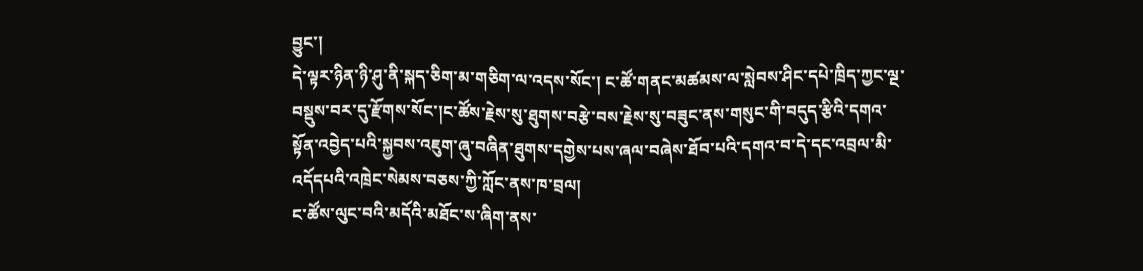བྱུང་།
དེ་ལྟར་ཉིན་ཉི་ཤུ་ནི་སྐད་ཅིག་མ་གཅིག་ལ་འདས་སོང་། ང་ཚོ་གནང་མཚམས་ལ་སླེབས་ཤིང་དཔེ་ཁྲིད་ཀྱང་ལྔ་བསྡུས་བར་དུ་རྫོགས་སོང་།ང་ཚོས་རྗེས་སུ་ཐུགས་བརྩེ་བས་རྗེས་སུ་བཟུང་ནས་གསུང་གི་བདུད་རྩིའི་དགའ་སྟོན་འབྱེད་པའི་སྐྱབས་འཇུག་ཞུ་བཞིན་ཐུགས་དགྱེས་པས་ཞལ་བཞེས་ཐོབ་པའི་དགའ་བ་དེ་དང་འབྲལ་མི་འདོདཔའི་འཁྲེང་སེམས་བཅས་ཀྱི་ཀློང་ནས་ཁ་བྲལ།
ང་ཚོས་ལུང་བའི་མདོའི་མཐོང་ས་ཞིག་ནས་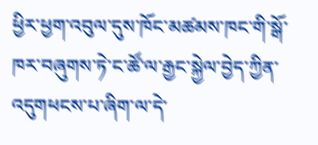ཕྱིར་ཕྱག་འབུལ་དུས་ཁོང་མཚམས་ཁང་གི་སྒོ་ཁར་བཞུགས་ཏེ་ང་ཚོ་ལ་རྒྱང་སྐྱེལ་བྱེད་ཀྱིན་འདུགཕངས་པ་ཞིག་ལ་དེ་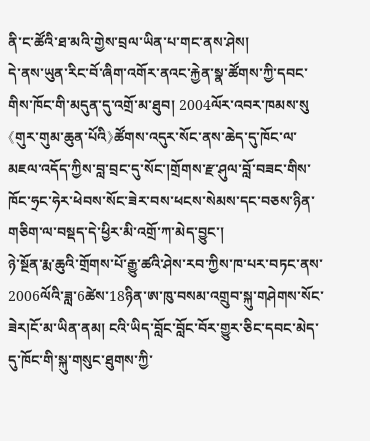ནི་ང་ཚོའི་ཐ་མའི་གྱེས་བྲལ་ཡིན་པ་གང་ནས་ཤེས།
དེ་ནས་ཡུན་རིང་བོ་ཞིག་འགོར་ནའང་རྐྱེན་སྣ་ཚོགས་ཀྱི་དབང་གིས་ཁོང་གི་མདུན་དུ་འགྲོ་མ་ཐུབ། 2004ལོར་འབར་ཁམས་སུ《གུར་གུམ་ཆུན་པོའི》ཚོགས་འདུར་སོང་ནས་ཆེད་དུ་ཁོང་ལ་མཇལ་འདོད་ཀྱིས་བླ་བྲང་དུ་སོང་།གྲོགས་རྫ་ཤུལ་བློ་བཟང་གིས་ཁོང་ཧྲང་ཧེར་ཕེབས་སོང་ཟེར་བས་ཕངས་སེམས་དང་བཅས་ཉིན་གཅིག་ལ་བསྡད་དེ་ཕྱིར་མི་འགྲོ་ཀ་མེད་བྱུང་།
ཉེ་སྔོན་རྨ་ཆུའི་གྲོགས་པོ་རྒྱུ་ཚའི་ཤེས་རབ་ཀྱིས་ཁ་པར་བཏང་ནས་2006ལོའི་ཟླ་6ཚེས་18ཉིན་ཨ་ཁུ་བསམ་འགྲུབ་སྐུ་གཤེགས་སོང་ཟེར།ངོ་མ་ཡིན་ནམ། ངའི་ཡིད་བློང་བློང་བོར་གྱུར་ཅིང་དབང་མེད་དུ་ཁོང་གི་སྐུ་གསུང་ཐུགས་ཀྱི་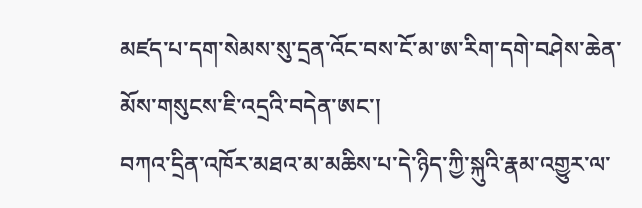མཛད་པ་དག་སེམས་སུ་དྲན་འོང་བས་ངོ་མ་ཨ་རིག་དགེ་བཤེས་ཆེན་མོས་གསུངས་ཇི་འདྲའི་བདེན་ཨང་།
བཀའ་དྲིན་འཁོར་མཐའ་མ་མཆིས་པ་དེ་ཉིད་ཀྱི་སྐུའི་རྣམ་འགྱུར་ལ་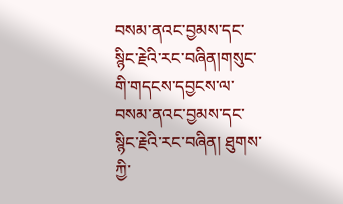བསམ་ནའང་བྱམས་དང་སྙིང་རྗེའི་རང་བཞིན།གསུང་གི་གདངས་དབྱངས་ལ་བསམ་ནའང་བྱམས་དང་སྙིང་རྗེའི་རང་བཞིན། ཐུགས་ཀྱི་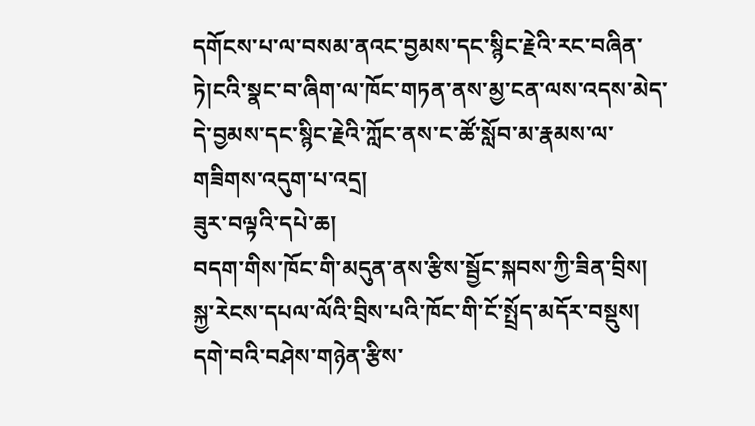དགོངས་པ་ལ་བསམ་ནའང་བྱམས་དང་སྙིང་རྗེའི་རང་བཞིན་ཏེ།ངའི་སྣང་བ་ཞིག་ལ་ཁོང་གཏན་ནས་མྱ་ངན་ལས་འདས་མེད་དེ་བྱམས་དང་སྙིང་རྗེའི་ཀློང་ནས་ང་ཚོ་སློབ་མ་རྣམས་ལ་གཟིགས་འདུག་པ་འདྲ།
ཟུར་བལྟའི་དཔེ་ཆ།
བདག་གིས་ཁོང་གི་མདུན་ནས་རྩིས་སྦྱོང་སྐབས་ཀྱི་ཟིན་བྲིས།
སྐྱ་རེངས་དཔལ་ལོའི་བྲིས་པའི་ཁོང་གི་ངོ་སྤྲོད་མདོར་བསྡུས།
དགེ་བའི་བཤེས་གཉེན་རྩིས་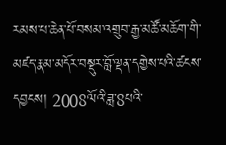རམས་པ་ཆེན་པོ་བསམ་འགྲུབ་རྒྱ་མཚོ་མཆོག་གི་མཛད་རྣམ་མདོར་བསྡུར་བློ་ལྡན་དགྱེས་པའི་ཚངས་དབྱངས། 2008ལོའི་ཟླ་8པའི་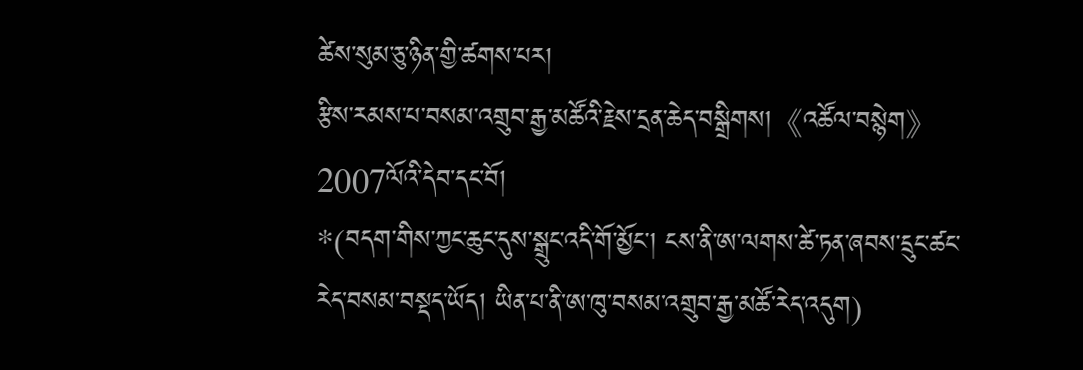ཚེས་སུམ་ཅུ་ཉིན་གྱི་ཚགས་པར།
རྩིས་རམས་པ་བསམ་འགྲུབ་རྒྱ་མཚོའི་རྗེས་དྲན་ཆེད་བསྒྲིགས།《འཚོལ་བསྙེག》 2007ལོའི་དེབ་དང་བོ།
*(བདག་གིས་ཀྱང་ཆུང་དུས་སྒྲུང་འདི་གོ་མྱོང་། ངས་ནི་ཨ་ལགས་ཚེ་ཏན་ཞབས་དྲུང་ཚང་རེད་བསམ་བསྡད་ཡོད། ཡིན་པ་ནི་ཨ་ཁུ་བསམ་འགྲུབ་རྒྱ་མཚོ་རེད་འདུག)